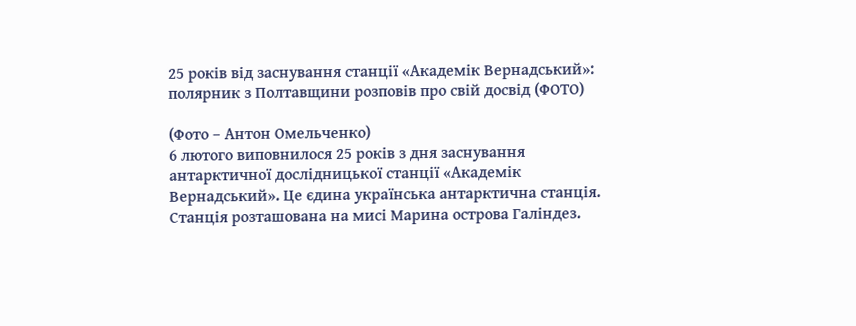25 років від заснування станції «Академік Вернадський»: полярник з Полтавщини розповів про свій досвід (ФОТО)

(Фото – Антон Омельченко)
6 лютого виповнилося 25 років з дня заснування антарктичної дослідницької станції «Академік Вернадський». Це єдина українська антарктична станція.
Станція розташована на мисі Марина острова Галіндез.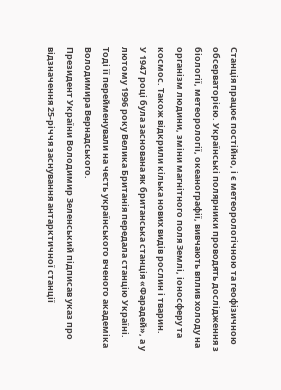Станція працює постійно, і є метеорологічною та геофізичною обсерваторією. Українські полярники проводять дослідження з біології, метеорології, океанографії, вивчають вплив холоду на організм людини, зміни магнітного поля Землі, іоносферу та космос. Також відкрили кілька нових видів рослин і тварин.
У 1947 році була заснована як британська станція «Фарадей», а у лютому 1996 року Велика Британія передала станцію Україні. Тоді її перейменували на честь українського вченого академіка Володимира Вернадського.
Президент України Володимир Зеленський підписав указ про відзначення 25-річчя заснування антарктичної станції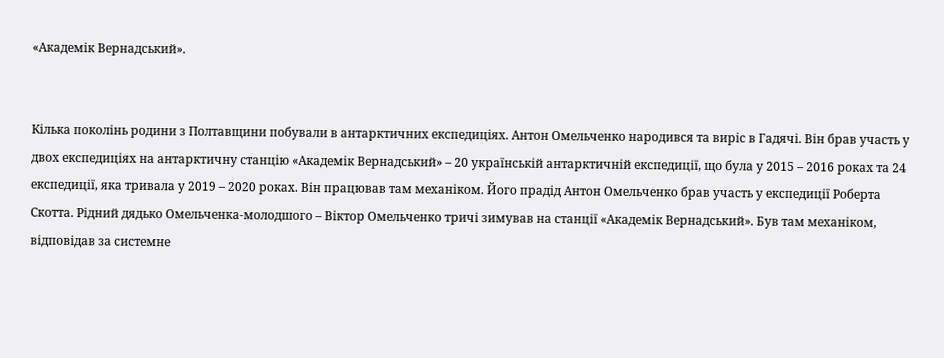«Академік Вернадський».


Кілька поколінь родини з Полтавщини побували в антарктичних експедиціях. Антон Омельченко народився та виріс в Гадячі. Він брав участь у двох експедиціях на антарктичну станцію «Академік Вернадський» – 20 українській антарктичній експедиції, що була у 2015 – 2016 роках та 24 експедиції, яка тривала у 2019 – 2020 роках. Він працював там механіком. Його прадід Антон Омельченко брав участь у експедиції Роберта Скотта. Рідний дядько Омельченка-молодшого – Віктор Омельченко тричі зимував на станції «Академік Вернадський». Був там механіком, відповідав за системне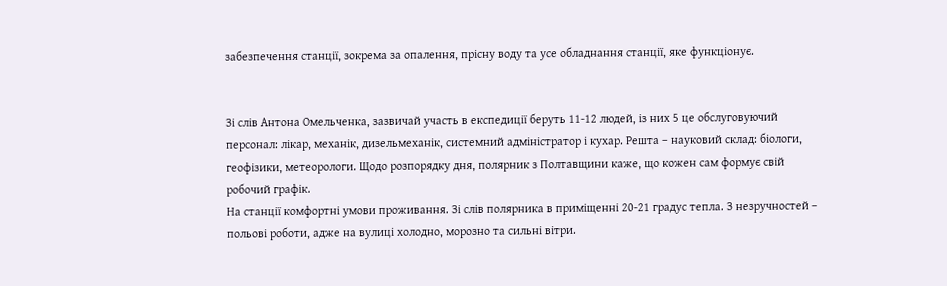забезпечення станції, зокрема за опалення, прісну воду та усе обладнання станції, яке функціонує.


Зі слів Антона Омельченка, зазвичай участь в експедиції беруть 11-12 людей, із них 5 це обслуговуючий персонал: лікар, механік, дизельмеханік, системний адміністратор і кухар. Решта – науковий склад: біологи, геофізики, метеорологи. Щодо розпорядку дня, полярник з Полтавщини каже, що кожен сам формує свій робочий графік.
На станції комфортні умови проживання. Зі слів полярника в приміщенні 20-21 градус тепла. З незручностей – польові роботи, адже на вулиці холодно, морозно та сильні вітри.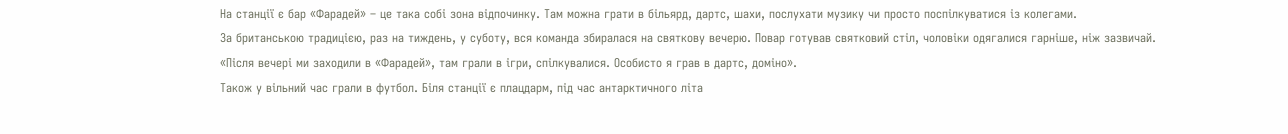На станції є бар «Фарадей» – це така собі зона відпочинку. Там можна грати в більярд, дартс, шахи, послухати музику чи просто поспілкуватися із колегами.
За британською традицією, раз на тиждень, у суботу, вся команда збиралася на святкову вечерю. Повар готував святковий стіл, чоловіки одягалися гарніше, ніж зазвичай.
«Після вечері ми заходили в «Фарадей», там грали в ігри, спілкувалися. Особисто я грав в дартс, доміно».
Також у вільний час грали в футбол. Біля станції є плацдарм, під час антарктичного літа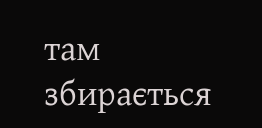там збирається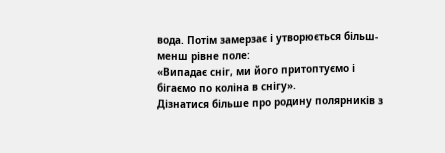вода. Потім замерзає і утворюється більш-менш рівне поле:
«Випадає сніг, ми його притоптуємо і бігаємо по коліна в снігу».
Дізнатися більше про родину полярників з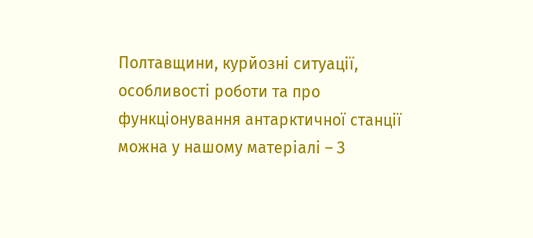Полтавщини, курйозні ситуації, особливості роботи та про функціонування антарктичної станції можна у нашому матеріалі – З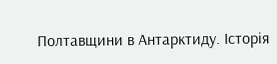Полтавщини в Антарктиду. Історія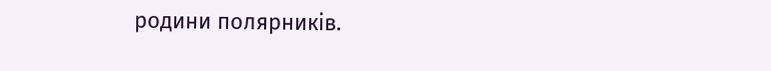родини полярників.